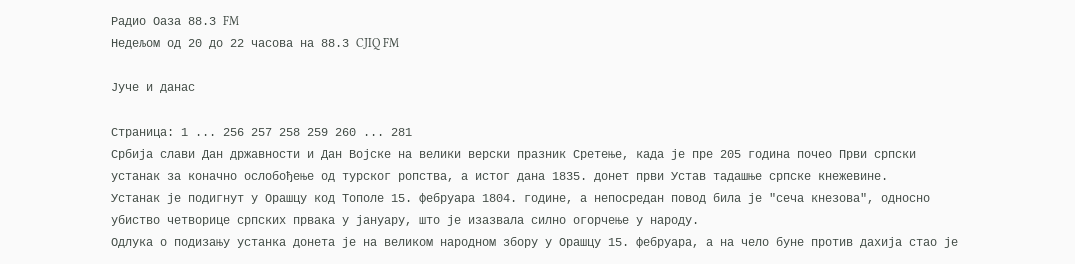Радио Оаза 88.3 FM
Недељом од 20 до 22 часова на 88.3 CJIQ FM

Јуче и данас

Страница: 1 ... 256 257 258 259 260 ... 281
Србија слави Дан државности и Дан Војске на велики верски празник Сретење, када је пре 205 година почео Први српски устанак за коначно ослобођење од турског ропства, а истог дана 1835. донет први Устав тадашње српске кнежевине.
Устанак је подигнут у Орашцу код Тополе 15. фебруара 1804. године, а непосредан повод била је "сеча кнезова", односно убиство четворице српских првака у јануару, што је изазвала силно огорчење у народу.
Одлука о подизању устанка донета је на великом народном збору у Орашцу 15. фебруара, а на чело буне против дахија стао је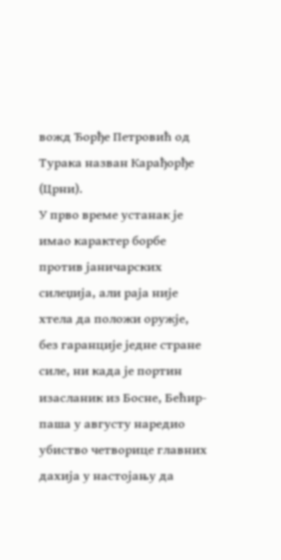вожд Ђорђе Петровић од Турака назван Карађорђе (Црни).
У прво време устанак је имао карактер борбе против јаничарских силеџија, али раја није хтела да положи оружје, без гаранције једне стране силе, ни када је портин изасланик из Босне, Бећир-паша у августу наредио убиство четворице главних дахија у настојању да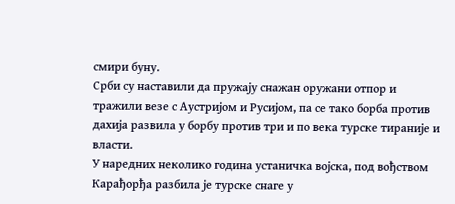смири буну.
Срби су наставили да пружају снажан оружани отпор и тражили везе с Аустријом и Русијом, па се тако борба против дахија развила у борбу против три и по века турске тираније и власти.
У наредних неколико година устаничка војска, под вођством Карађорђа разбила је турске снаге у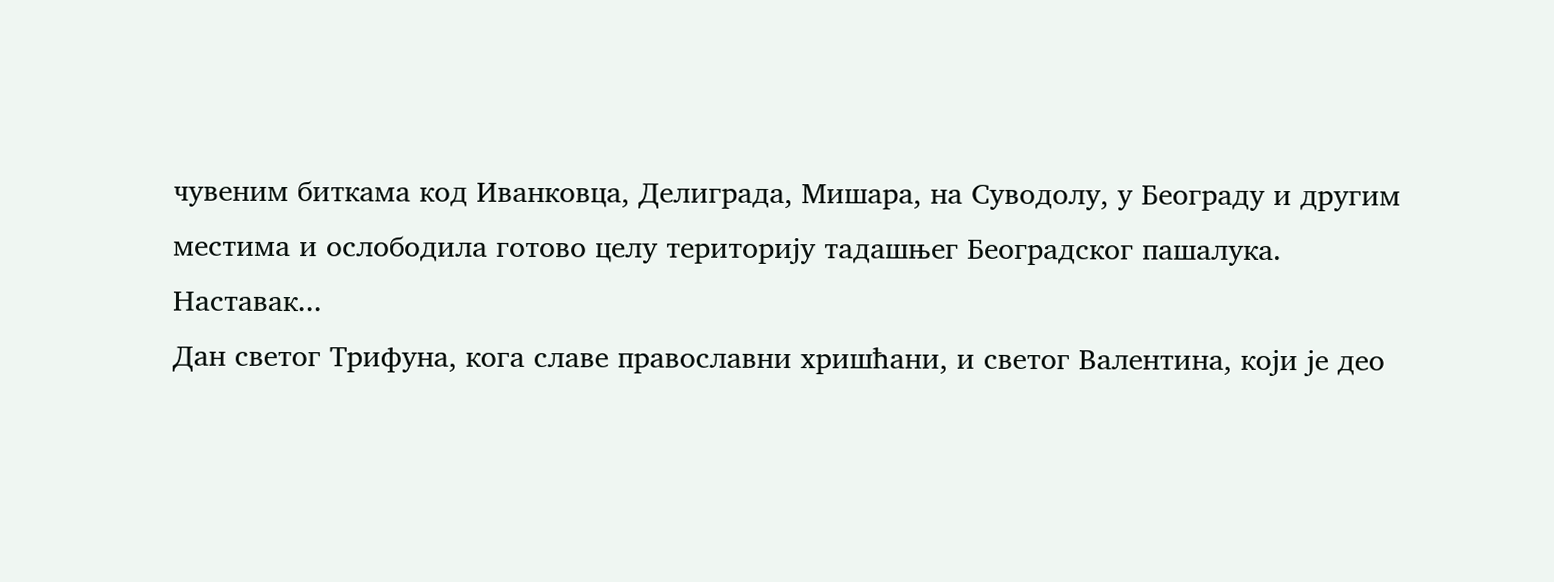чувеним биткама код Иванковца, Делиграда, Мишара, на Суводолу, у Београду и другим местима и ослободила готово целу територију тадашњег Београдског пашалука.
Наставак...
Дан светог Трифуна, кога славе православни хришћани, и светог Валентина, који је део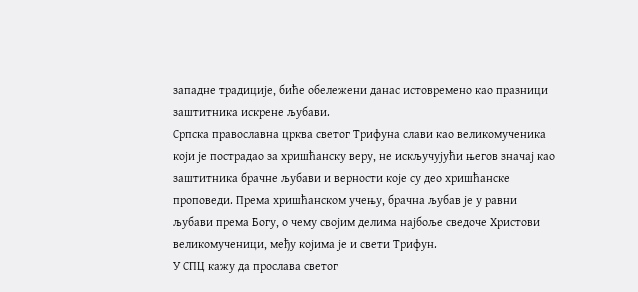западне традиције, биће обележени данас истовремено као празници заштитника искрене љубави.
Српска православна црква светог Трифуна слави као великомученика који је пострадао за хришћанску веру, не искључујући његов значај као заштитника брачне љубави и верности које су део хришћанске проповеди. Према хришћанском учењу, брачна љубав је у равни љубави према Богу, о чему својим делима најбоље сведоче Христови великомученици, међу којима је и свети Трифун.
У СПЦ кажу да прослава светог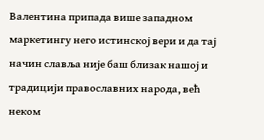Валентина припада више западном маркетингу него истинској вери и да тај начин славља није баш близак нашој и традицији православних народа, већ неком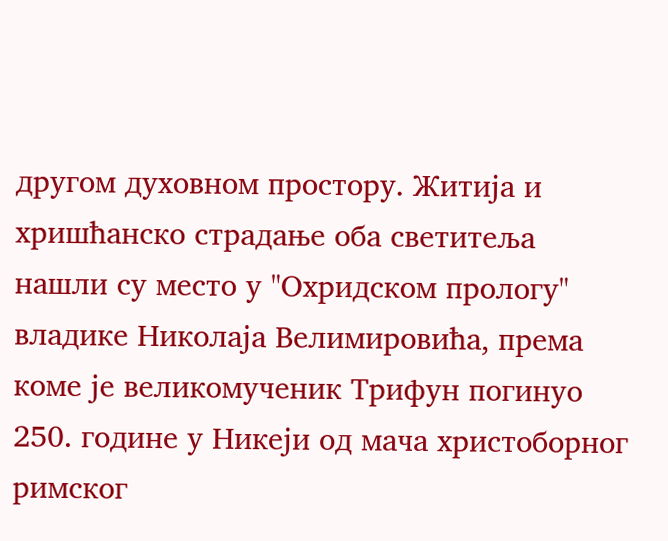другом духовном простору. Житија и хришћанско страдање оба светитеља нашли су место у "Охридском прологу" владике Николаја Велимировића, према коме је великомученик Трифун погинуо 250. године у Никеји од мача христоборног римског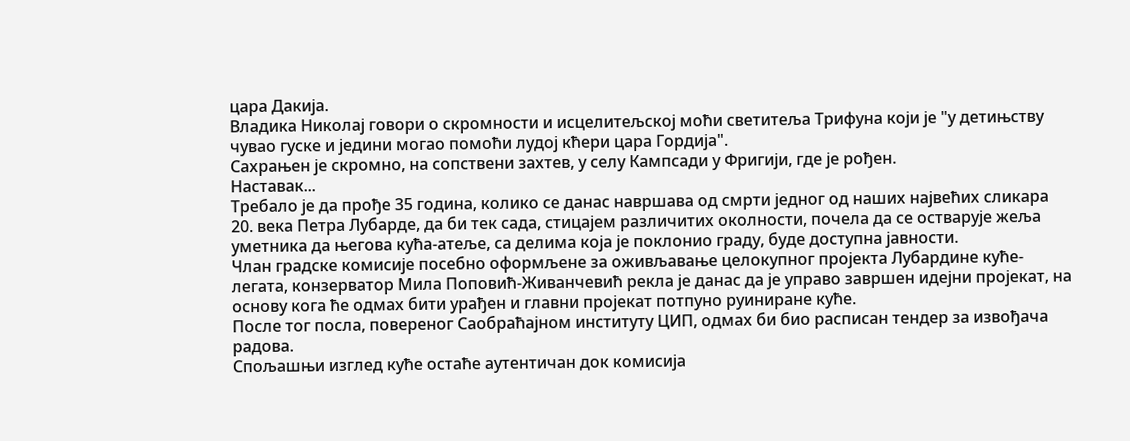цара Дакија.
Владика Николај говори о скромности и исцелитељској моћи светитеља Трифуна који је "у детињству чувао гуске и једини могао помоћи лудој кћери цара Гордија".
Сахрањен је скромно, на сопствени захтев, у селу Кампсади у Фригији, где је рођен.
Наставак...
Требало је да прође 35 година, колико се данас навршава од смрти једног од наших највећих сликара 20. века Петра Лубарде, да би тек сада, стицајем различитих околности, почела да се остварује жеља уметника да његова кућа-атеље, са делима која је поклонио граду, буде доступна јавности.
Члан градске комисије посебно оформљене за оживљавање целокупног пројекта Лубардине куће- легата, конзерватор Мила Поповић-Живанчевић рекла је данас да је управо завршен идејни пројекат, на основу кога ће одмах бити урађен и главни пројекат потпуно руиниране куће.
После тог посла, повереног Саобраћајном институту ЦИП, одмах би био расписан тендер за извођача радова.
Спољашњи изглед куће остаће аутентичан док комисија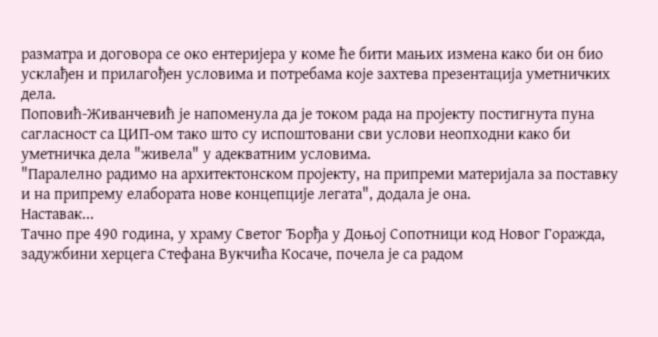разматра и договора се око ентеријера у коме ће бити мањих измена како би он био усклађен и прилагођен условима и потребама које захтева презентација уметничких дела.
Поповић-Живанчевић је напоменула да је током рада на пројекту постигнута пуна сагласност са ЦИП-ом тако што су испоштовани сви услови неопходни како би уметничка дела "живела" у адекватним условима.
"Паралелно радимо на архитектонском пројекту, на припреми материјала за поставку и на припрему елабората нове концепције легата", додала је она.
Наставак...
Тачно пре 490 година, у храму Светог Ђорђа у Доњој Сопотници код Новог Горажда, задужбини херцега Стефана Вукчића Косаче, почела је са радом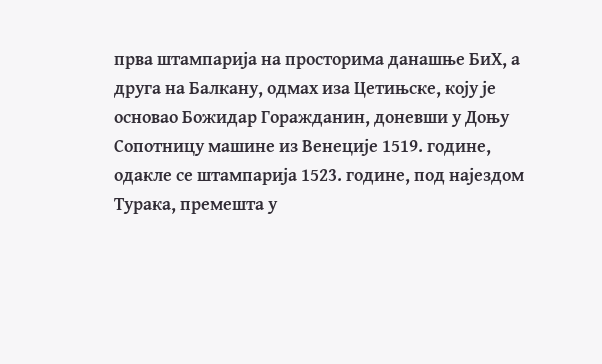прва штампарија на просторима данашње БиХ, а друга на Балкану, одмах иза Цетињске, коју је основао Божидар Горажданин, доневши у Доњу Сопотницу машине из Венеције 1519. године, одакле се штампарија 1523. године, под најездом Турака, премешта у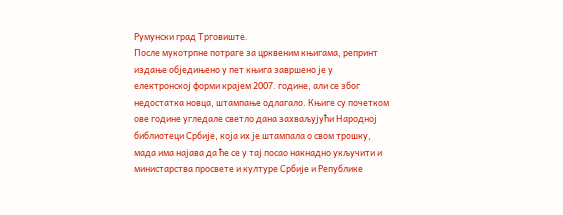Румунски град Трговиште.
После мукотрпне потраге за црквеним књигама, репринт издање обједињено у пет књига завршено је у електронској форми крајем 2007. године, али се због недостатка новца, штампање одлагало. Књиге су почетком ове године угледале светло дана захваљујући Народној библиотеци Србије, која их је штампала о свом трошку, мада има најава да ће се у тај посао накнадно укључити и министарства просвете и културе Србије и Републике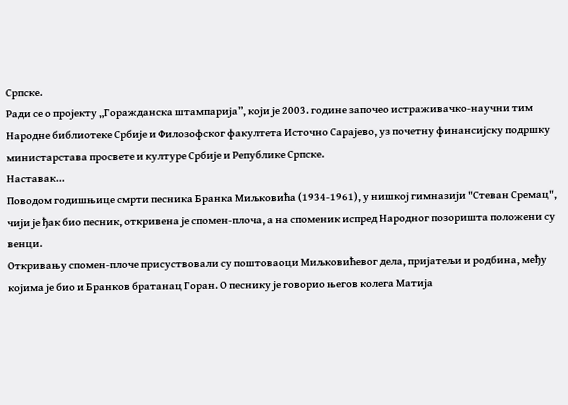Српске.
Ради се о пројекту „Горажданска штампарија”, који је 2003. године започео истраживачко-научни тим Народне библиотеке Србије и Филозофског факултета Источно Сарајево, уз почетну финансијску подршку министарстава просвете и културе Србије и Републике Српске.
Наставак...
Поводом годишњице смрти песника Бранка Миљковића (1934-1961), у нишкој гимназији "Стеван Сремац", чији је ђак био песник, откривена је спомен-плоча, а на споменик испред Народног позоришта положени су венци.
Откривању спомен-плоче присуствовали су поштоваоци Миљковићевог дела, пријатељи и родбина, међу којима је био и Бранков братанац Горан. О песнику је говорио његов колега Матија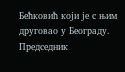Бећковић који је с њим друговао у Београду. Председник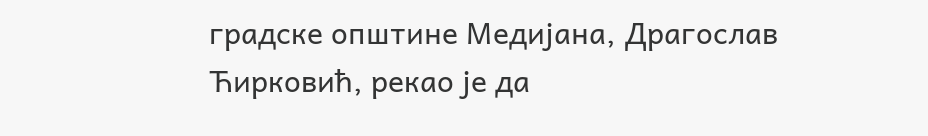градске општине Медијана, Драгослав Ћирковић, рекао је да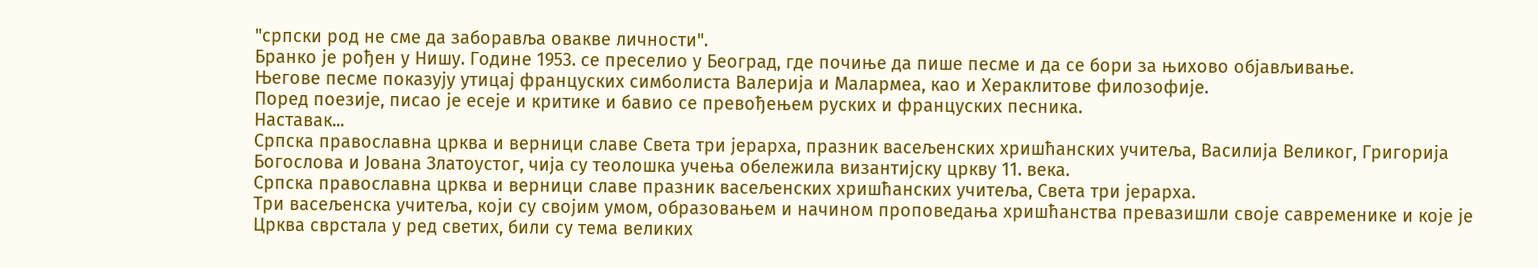"српски род не сме да заборавља овакве личности".
Бранко је рођен у Нишу. Године 1953. се преселио у Београд, где почиње да пише песме и да се бори за њихово објављивање.
Његове песме показују утицај француских симболиста Валерија и Малармеа, као и Хераклитове филозофије.
Поред поезије, писао је есеје и критике и бавио се превођењем руских и француских песника.
Наставак...
Српска православна црква и верници славе Света три јерарха, празник васељенских хришћанских учитеља, Василија Великог, Григорија Богослова и Јована Златоустог, чија су теолошка учења обележила византијску цркву 11. века.
Српска православна црква и верници славе празник васељенских хришћанских учитеља, Света три јерарха.
Три васељенска учитеља, који су својим умом, образовањем и начином проповедања хришћанства превазишли своје савременике и које је Црква сврстала у ред светих, били су тема великих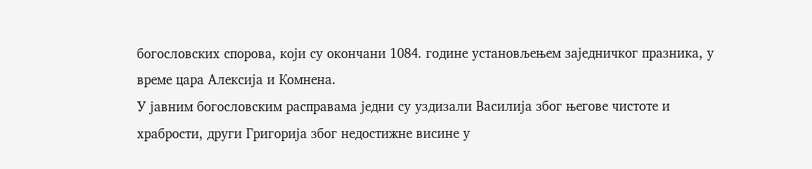богословских спорова, који су окончани 1084. године установљењем заједничког празника, у време цара Алексија и Комнена.
У јавним богословским расправама једни су уздизали Василија због његове чистоте и храбрости, други Григорија због недостижне висине у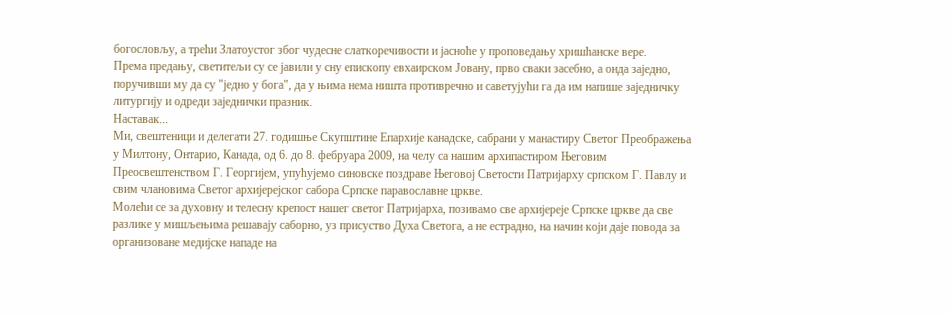богословљу, а трећи Златоустог због чудесне слаткоречивости и јасноће у проповедању хришћанске вере.
Према предању, светитељи су се јавили у сну епископу евхаирском Јовану, прво сваки засебно, а онда заједно, поручивши му да су "једно у бога", да у њима нема ништа противречно и саветујући га да им напише заједничку литургију и одреди заједнички празник.
Наставак...
Ми, свештеници и делегати 27. годишње Скупштине Епархије канадске, сабрани у манастиру Светог Преображења у Милтону, Онтарио, Канада, од 6. до 8. фебруара 2009, на челу са нашим архипастиром Његовим Преосвештенством Г. Георгијем, упућујемо синовске поздраве Његовој Светости Патријарху српском Г. Павлу и свим члановима Светог архијерејског сабора Српске паравославне цркве.
Молећи се за духовну и телесну крепост нашег светог Патријарха, позивамо све архијереје Српске цркве да све разлике у мишљењима решавају саборно, уз присуство Духа Светога, а не естрадно, на начин који даје повода за организоване медијске нападе на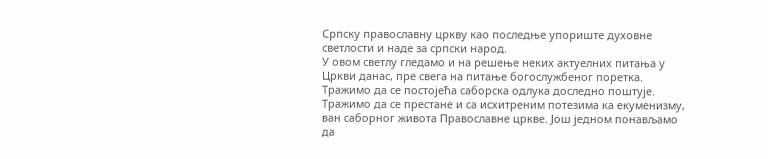Српску православну цркву као последње упориште духовне светлости и наде за српски народ.
У овом светлу гледамо и на решење неких актуелних питања у Цркви данас, пре свега на питање богослужбеног поретка. Тражимо да се постојећа саборска одлука доследно поштује.
Тражимо да се престане и са исхитреним потезима ка екуменизму, ван саборног живота Православне цркве. Још једном понављамо да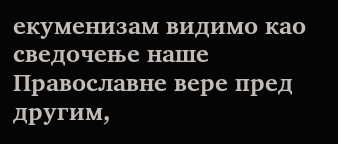екуменизам видимо као сведочење наше Православне вере пред другим,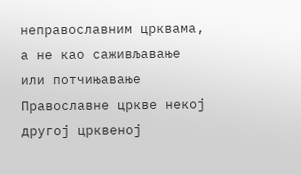неправославним црквама, а не као саживљавање или потчињавање Православне цркве некој другој црквеној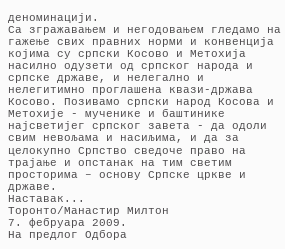деноминацији.
Са згражавањем и негодовањем гледамо на гажење свих правних норми и конвенција којима су српски Косово и Метохија насилно одузети од српског народа и српске државе, и нелегално и нелегитимно проглашена квази-држава Косово. Позивамо српски народ Косова и Метохије - мученике и баштинике најсветијег српског завета - да одоли свим невољама и насиљима, и да за целокупно Српство сведоче право на трајање и опстанак на тим светим просторима – основу Српске цркве и државе.
Наставак...
Торонто/Манастир Милтон
7. фебруара 2009.
На предлог Одбора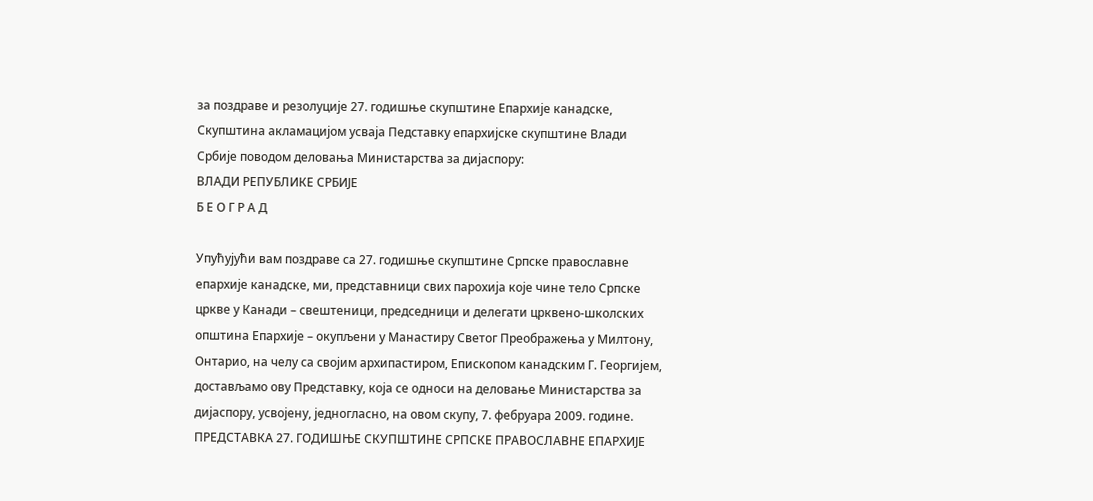за поздраве и резолуције 27. годишње скупштине Епархије канадске, Скупштина акламацијом усваја Педставку епархијске скупштине Влади Србије поводом деловања Министарства за дијаспору:
ВЛАДИ РЕПУБЛИКЕ СРБИЈЕ
Б Е О Г Р А Д

Упућујући вам поздраве са 27. годишње скупштине Српске православне епархије канадске, ми, представници свих парохија које чине тело Српске цркве у Канади – свештеници, председници и делегати црквено-школских општина Епархије – окупљени у Манастиру Светог Преображења у Милтону, Онтарио, на челу са својим архипастиром, Епископом канадским Г. Георгијем, достављамо ову Представку, која се односи на деловање Министарства за дијаспору, усвојену, једногласно, на овом скупу, 7. фебруара 2009. године.
ПРЕДСТАВКА 27. ГОДИШЊЕ СКУПШТИНЕ СРПСКЕ ПРАВОСЛАВНЕ ЕПАРХИЈЕ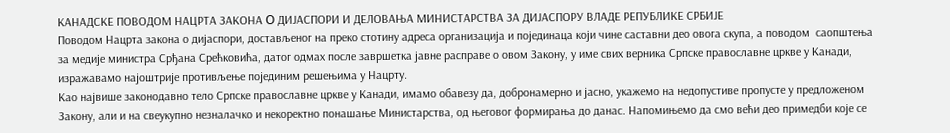КАНАДСКЕ ПОВОДОМ НАЦРТА ЗАКОНА O ДИЈАСПОРИ И ДЕЛОВАЊА МИНИСТАРСТВА ЗА ДИЈАСПОРУ ВЛАДЕ РЕПУБЛИКЕ СРБИЈЕ
Поводом Нацрта закона о дијаспори, достављеног на преко стотину адреса организација и појединаца који чине саставни део овога скупа, а поводом  саопштења за медије министра Срђана Срећковића, датог одмах после завршетка јавне расправе о овом Закону, у име свих верника Српске православне цркве у Канади, изражавамо најоштрије противљење појединим решењима у Нацрту.
Као највише законодавно тело Српске православне цркве у Канади, имамо обавезу да, добронамерно и јасно, укажемо на недопустиве пропусте у предложеном Закону, али и на свеукупно незналачко и некоректно понашање Министарства, од његовог формирања до данас. Напомињемо да смо већи део примедби које се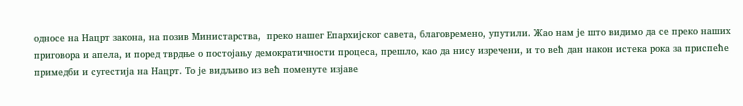односе на Нацрт закона, на позив Министарства,  преко нашег Епархијског савета, благовремено, упутили. Жао нам је што видимо да се преко наших приговора и апела, и поред тврдње о постојању демократичности процеса, прешло, као да нису изречени, и то већ дан након истека рока за приспеће примедби и сугестија на Нацрт. Tо је видљиво из већ поменуте изјаве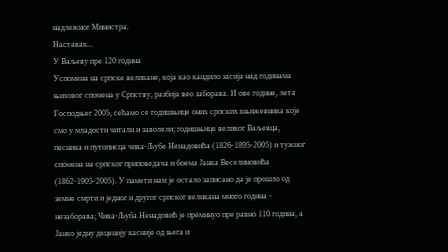надлежног Mинистра.
Наставак...
У Ваљеву пре 120 година
Успомена на српске великане, која као кандило засија над годинама њиховог спомена у Српству, разбија вео заборава. И ове године, лета Господњег 2005, сећамо се годишњице оних српских књижевника које смо у младости читали и заволели; годишњице великог Ваљевца, песника и путописца чика-Љубе Ненадовића (1826-1895-2005) и тужног спомена на српског приповедача и боема Јанка Веселиновића (1862-1905-2005). У памети нам је остало записано да је прошло од земне смрти и једног и другог српског великана много година - незаборава; Чика-Љуба Ненадовић је преминуо пре равно 110 година, а Јанко једну деценију касније од њега и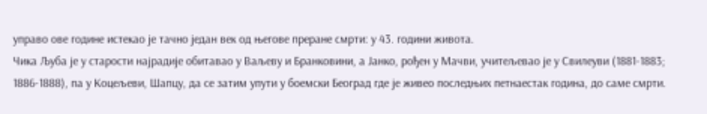управо ове године истекао је тачно један век од његове преране смрти: у 43. години живота.
Чика Љуба је у старости најрадије обитавао у Ваљеву и Бранковини, а Јанко, рођен у Мачви, учитељевао је у Свилеуви (1881-1883; 1886-1888), па у Коцељеви, Шапцу, да се затим упути у боемски Београд где је живео последњих петнаестак година, до саме смрти.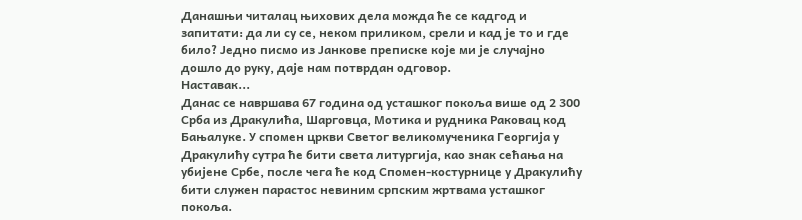Данашњи читалац њихових дела можда ће се кадгод и запитати: да ли су се, неком приликом, срели и кад је то и где било? Једно писмо из Јанкове преписке које ми је случајно дошло до руку, даје нам потврдан одговор.
Наставак...
Данас се навршава 67 година од усташког покоља више од 2 300 Срба из Дракулића, Шарговца, Мотика и рудника Раковац код Бањалуке. У спомен цркви Светог великомученика Георгија у Дракулићу сутра ће бити света литургија, као знак сећања на убијене Србе, после чега ће код Спомен-костурнице у Дракулићу бити служен парастос невиним српским жртвама усташког покоља.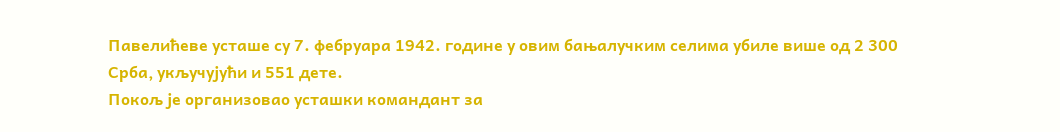Павелићеве усташе су 7. фебруара 1942. године у овим бањалучким селима убиле више од 2 300 Срба, укључујући и 551 дете.
Покољ је организовао усташки командант за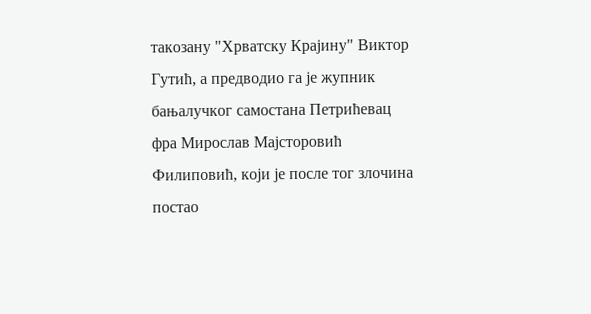такозану "Хрватску Крајину" Виктор Гутић, а предводио га је жупник бањалучког самостана Петрићевац фра Мирослав Мајсторовић Филиповић, који је после тог злочина постао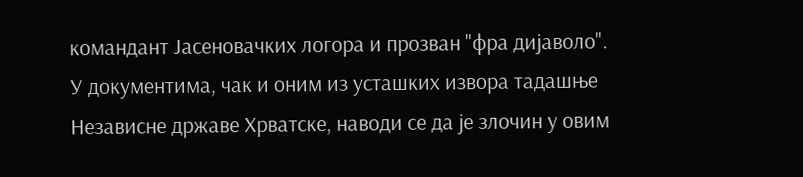командант Јасеновачких логора и прозван "фра дијаволо".
У документима, чак и оним из усташких извора тадашње Независне државе Хрватске, наводи се да је злочин у овим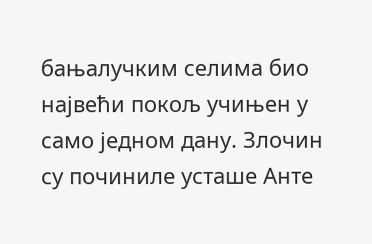бањалучким селима био највећи покољ учињен у само једном дану. Злочин су починиле усташе Анте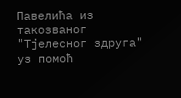Павелића из такозваног "Тјелесног здруга" уз помоћ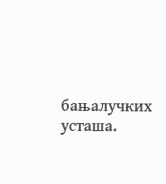бањалучких усташа.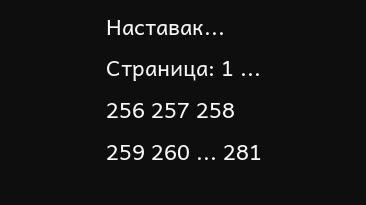Наставак...
Страница: 1 ... 256 257 258 259 260 ... 281